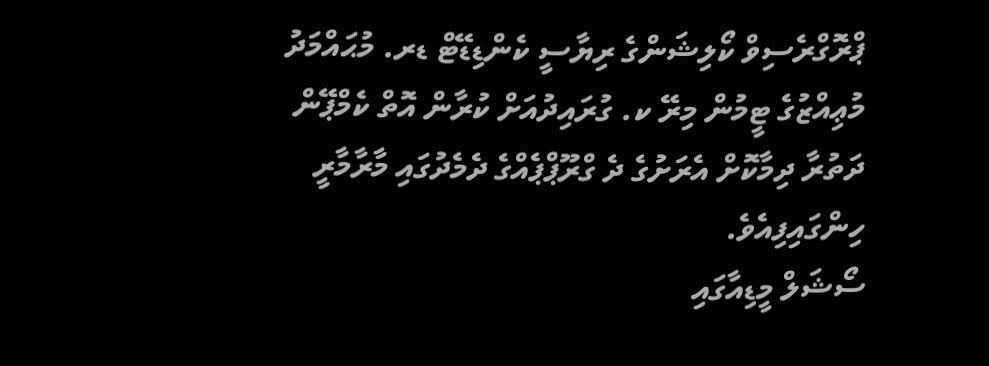ޕްރޮގްރެސިވް ކޯލިޝަންގެ ރިޔާސީ ކެންޑިޑޭޓް ޑރ. މުޙައްމަދު މުޢިއްޒުގެ ޓީމުން މިރޭ ކ. ގުރައިދުއަށް ކުރާން އޮތް ކެމްޕޭން ދަތުރާ ދިމާކޮށް އެރަށުގެ ދެ ގްރޫޕްޕެއްގެ ދެމެދުގައި މާރާމާރީ ހިންގައިފިއެވެ.
ސޯޝަލް މީޑިއާގައި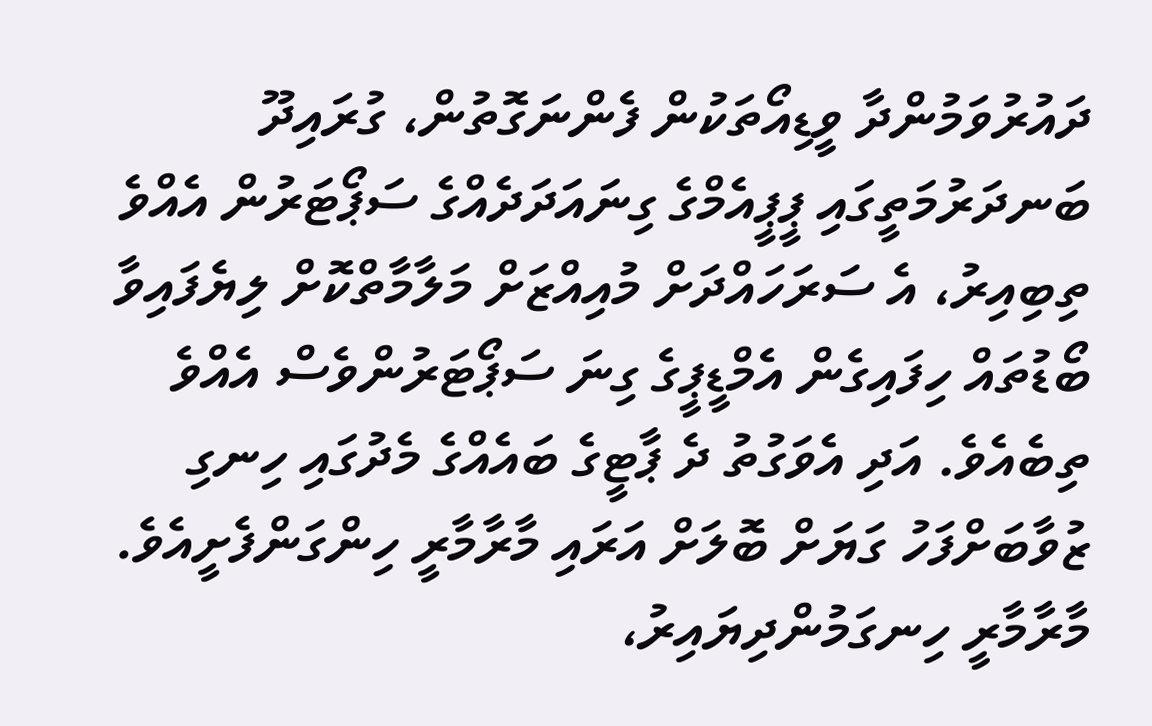ދައުރުވަމުންދާ ވީޑިއޯތަކުން ފެންނަގޮތުން، ގުރައިދޫ ބަނދަރުމަތީގައި ޕީޕީއެމްގެ ގިނައަދަދެއްގެ ސަޕޯޓަރުން އެއްވެ ތިބިއިރު، އެ ސަރަހައްދަށް މުއިއްޒަށް މަލާމާތްކޮށް ލިޔެފައިވާ ބޯޑުތައް ހިފައިގެން އެމްޑީޕީގެ ގިނަ ސަޕޯޓަރުންވެސް އެއްވެ ތިބެއެވެ. އަދި އެވަގުތު ދެ ޕާޓީގެ ބައެއްގެ މެދުގައި ހިނގި ޒުވާބަށްފަހު ގަޔަށް ބޮލަށް އަރައި މާރާމާރީ ހިންގަންފެށީއެވެ.
މާރާމާރީ ހިނގަމުންދިޔައިރު،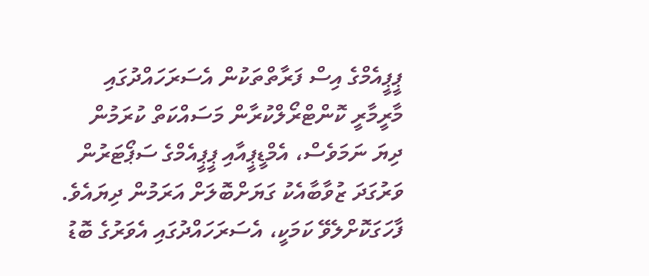ޕީޕީއެމްގެ އިސް ފަރާތްތަކުން އެސަރަހައްދުގައި މާރީމާރީ ކޮންޓްރޯލްކުރާން މަސައްކަތް ކުރަމުން ދިޔަ ނަމަވެސް، އެމްޑީޕީއާއި ޕީޕީއެމްގެ ސަޕޯޓަރުން ވަރުގަދަ ޒުވާބާއެކު ގަޔަށްބޮލަށް އަރަމުން ދިޔައެވެ.
ފާހަގަކޮށްލެވޭ ކަމަކީ، އެސަރަހައްދުގައި އެވަރުގެ ބޮޑު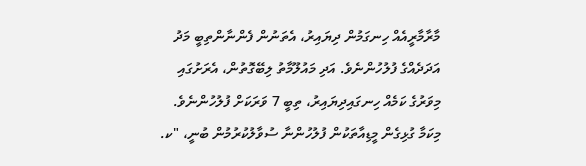މާރާމާރީއެއް ހިނގަމުން ދިޔައިރު، އެތަނުން ފެންނާންތިބީ މަދު އަދަދެއްގެ ފުލުހުންނެވެ. އަދި މައުލޫމާތު ލިބޭގޮތުން، އެރަށުގައި މިވަރުގެ ކަމެއް ހިނގައިދިޔައިރު، ތިބީ 7 ވަރަކަށް ފުލުހުންނެވެ.
މިކަމާ ގުޅިގެން މީޑިއާތަކުން ފުލުހުންނާ ސުވާލުކުރުމުން ބުނީ، "ކ.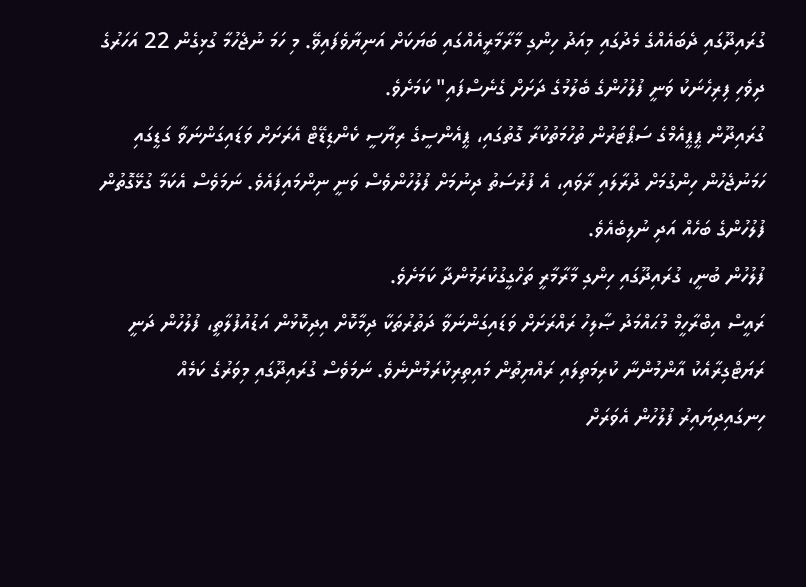ގުރައިދޫގައި ދެބައެއްގެ މެދުގައި މިއަދު ހިންގި މާރާމާރީއެއްގައި ބަޔަކަށް އަނިޔާވެފައިވޭ. މި ހަމަ ނުޖެހުމާ ގުޅިގެން 22 އަހަރުގެ ދިވެހި ފިރިހެނަކު ވަނީ ފުލުހުންގެ ބެލުމުގެ ދަށަށް ގެނެސްފައި" ކަމަށެވެ.
ގުރައިދޫން ޕީޕީއެމްގެ ސަޕޯޓަރުން ތުހުމަތުކުރާ ގޮތުގައި، ޕީއެންސީގެ ރިޔާސީ ކެންޑިޑޭޓް އެރަށަށް ވަޑައިގަންނަވާ ގަޑީގައި ހަމަނުޖެހުން ހިންގުމަށް ދުރާލައި ރާވައި، އެ ފުރުސަތު ދިނުމަށް ފުލުހުންވެސް ވަނީ ނިންމައިފައެވެ. ނަމަވެސް އެކަމާ ގުޅޭގޮތުން ފުލުހުންގެ ބަހެއް އަދި ނުލިބެއެވެ.
ފުލުހުން ބުނީ، ގުރައިދޫގައި ހިންގި މާރާމާރީ ތަހްގީގުކުރަމުންދާ ކަމަށެވެ.
ރައީސް އިބްރާހީމް މުޙައްމަދު ޞާލިހު ރައްރަށަށް ވަޑައިގަންނަވާ ދަތުރުތަކާ ދިމާކޮށް އިދިކޮޅުން އަޑުއުފުލާތީ، ފުލުހުން ދަނީ ރަޔަޓްގިރާއެކު އާންމުންނާ ކުރިމަތިލައި ރައްޔިތުން މައިތިރިކުރަމުންނެވެ. ނަމަވެސް ގުރައިދޫގައި މިވަރުގެ ކަމެއް ހިނގައިދިޔައިރު ފުލުހުން އެވަރަށް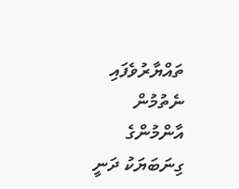ތައްޔާރުވެފައި ނެތުމުން އާންމުންގެ ގިނަބަޔަކު ދަނީ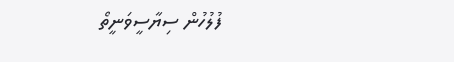ފުލުހުން ސިޔާސީވަނީތޯ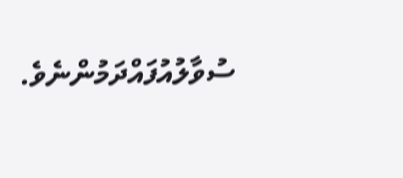ސުވާލުއުފައްދަމުންނެވެ.